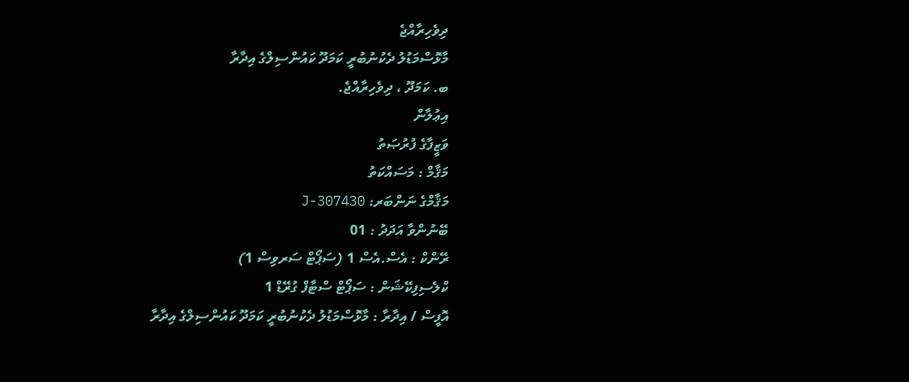ދިވެހިރާއްޖެ
މާޅޮސްމަޑުލު ދެކުނުބުރީ ކަމަދޫ ކައުންސިލްގެ އިދާރާ
ބ. ކަމަދޫ ، ދިވެހިރާއްޖެ.
އިޢުލާން
ވަޒީފާގެ ފުރުޞަތު
މަޤާމް : މަސައްކަތު
މަޤާމްގެ ނަންބަރ: J-307430
ބޭނުންވާ އަދަދު : 01
ރޭންކް : އެސް.އެސް 1 (ސަޕޯޓް ސަރވިސް 1)
ކްލެސިފިކޭޝަން : ސަޕޯޓް ސްޓާފް ގުރޭޑް 1
އޮފީސް / އިދާރާ : މާޅޮސްމަޑުލު ދެކުނުބުރީ ކަމަދޫ ކައުންސިލްގެ އިދާރާ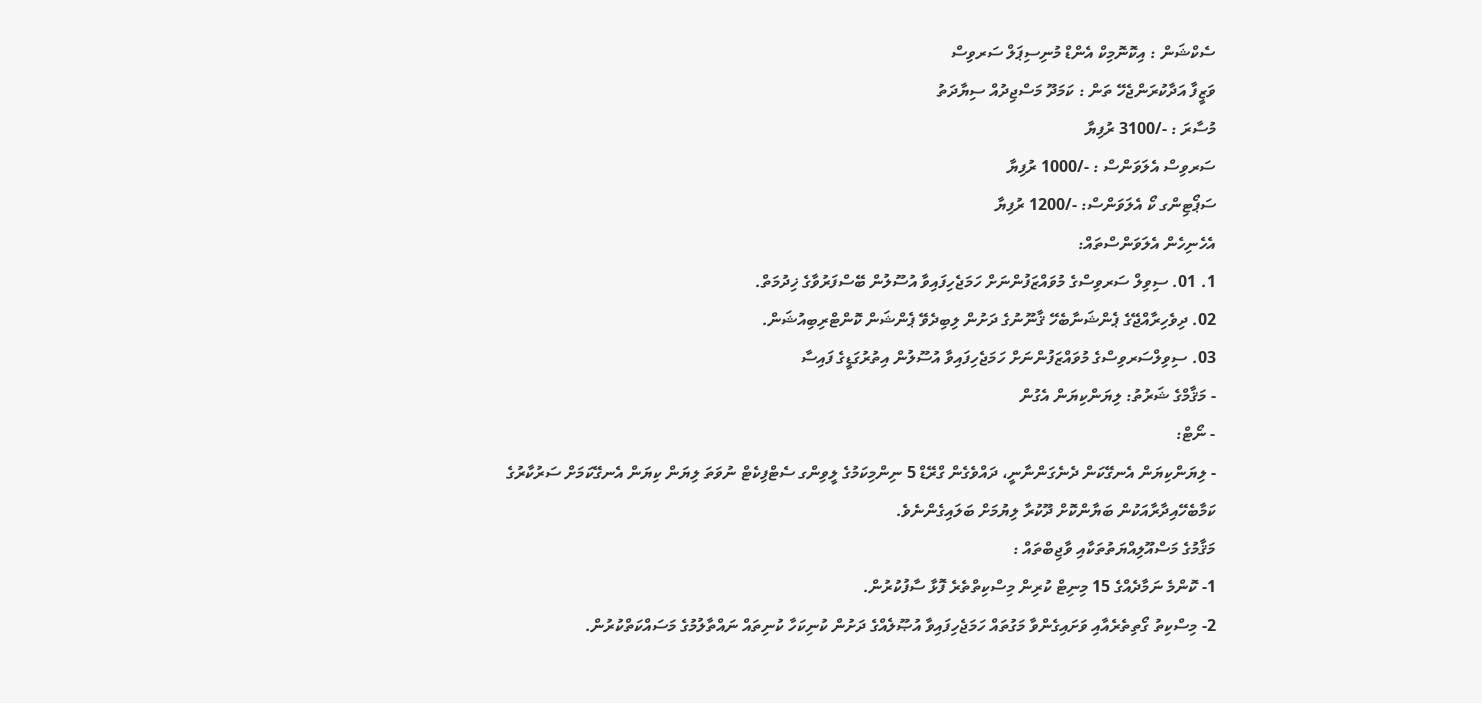ސެކްޝަން : އިކޮނޮމިކް އެންޑް މުނިސިޕަލް ސަރވިސް
ވަޒީފާ އަދާކުރަންޖެހޭ ތަން : ކަމަދޫ މަސްޖިދުއް ސިޔާދަތު
މުސާރަ : -/3100 ރުފިޔާ
ސަރވިސް އެލަވަންސް : -/1000 ރުފިޔާ
ސަޕޯޓިންގ ކޯ އެލަވަންސް: -/1200 ރުފިޔާ
އެހެނިހެން އެލަވަންސްތައް:
1. 01. ސިވިލް ސަރވިސްގެ މުވައްޒަފުންނަށް ހަމަޖެހިފައިވާ އުސޫލުން ބޭސްފަރުވާގެ ޚިދުމަތް.
02. ދިވެހިރާއްޖޭގެ ޕެންޝަނާބެހޭ ޤާނޫނުގެ ދަށުން ލިބިދެވޭ ޕެންޝަން ކޮންޓްރިބިއުޝަން.
03. ސިވިލްސަރވިސްގެ މުވައްޒަފުންނަށް ހަމަޖެހިފައިވާ އުސޫލުން އިތުރުގަޑީގެ ފައިސާ
- މަޤާމްގެ ޝަރުތު: ލިޔަންކިޔަން އެގުން
- ނޯޓް:
- ލިޔަންކިޔަން އެނގޭކަން ދެނެގަންނާނީ، ދައްވެގެން ގްރޭޑް 5 ނިންމިކަމުގެ ލީވިންގ ސެޓްފިކެޓް ނުވަތަ ލިޔަން ކިޔަން އެނގޭކަމަށް ސަރުކާރުގެ ކަމާބެހޭއިދާރާއަކުން ބަޔާންކޮށް ދޫކުރާ ލިޔުމަށް ބަލައިގެންނެވެ.
މަޤާމުގެ މަސްއޫލިއްޔަތުތަކާއި ވާޖިބްތައް :
1- ކޮންމެ ނަމާދެއްގެ 15 މިނިޓް ކުރިން މިސްކިތްތެރެ ފޮޅާ ސާފުކުރުން.
2- މިސްކިތު ގޯތިތެރެއާއި ވަށައިގެންވާ މަގުތައް ހަމަޖެހިފައިވާ އުޞޫލެއްގެ ދަށުން ކުނިކަހާ ކުނިތައް ނައްތާލުމުގެ މަސައްކަތްކުރުން.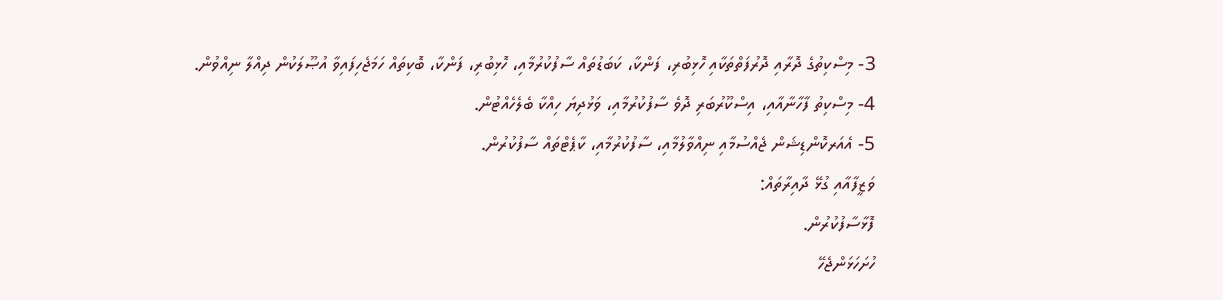3- މިސްކިތުގެ ދޮރާއި ދޮރުފަތްތަކާއި ހޮޅިބުރި، ފަންކާ، ކަބަޑުތައް ސާފުކުރުމާއި، ހޮޅިބުރި، ފަންކާ، ބޮކިތައް ހަމަޖެހިފައިވާ އުޞޫލަކުން ދިއްލާ ނިއްވުން.
4- މިސްކިތު ފާހާނާއާއި، އިސްކޫރުބަރި ދޮވެ ސާފުކުރުމާއި، ވަޅުދިޔަ ހިއްކާ ބެލެހެއްޓުން.
5- އެއަރކޮންޑިޝަން ޖެއްސުމާއި ނިއްވާލުމާއި، ސާފުކުރުމާއި، ކާޕެޓްތައް ސާފުކުރުން.
ވަޒީފާއާއި ގުޅޭ ދާއިރާތައް:
ފޮޅާސާފުކުރުން.
ހުށަހަޅަންޖެހޭ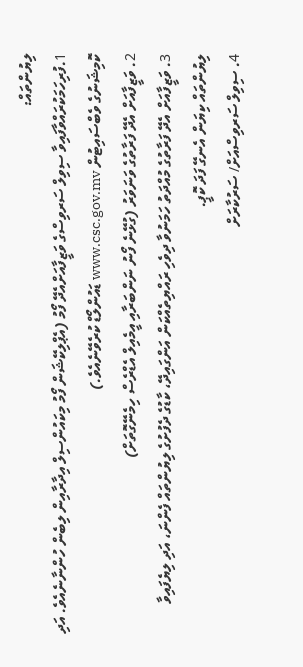ލިޔުންތައް:
1.ފުރިހަމަކުރައްވާފައިވާ ސިވިލް ސަރވިސްގެ ވަޒީފާއަށްއެދޭ ފޯމު (އެޕްލިކޭޝަން ފޯމު މިކައުންސިލް އިދާރާއިން ލިބެން ހުންނާނެއެވެ. އަދި ކޮމިޝަނުގެ ވެބްސައިޓުން www.csc.gov.mv ޑައުންލޯޑް ކުރެވޭނެއެވެ.)
2. ވަޒީފާއަށް އެދޭ ފަރާތުގެ ވަނަވަރު (ގުޅޭނެ ފޯނު ނަންބަރާއި އީމެއިލް އެޑްރެސް ހިމެނޭގޮތަށް)
3. ވަޒީފާއަށް އެދޭ ފަރާތުގެ މުއްދަތު ހަމަނުވާ ދިވެހި ރައްޔިތެއްކަން އަންގައިދޭ، ކާޑުގެ ދެފުށުގެ ލިޔުންތައް ފެންނަ، އަދި ލިޔެފައިވާ ލިޔުންތައް ކިޔަން އެނގޭ ފަދަ ކޮޕީ.
4. ސިވިލް ސަރވިސްއަށް/ ސަރުކާރަށް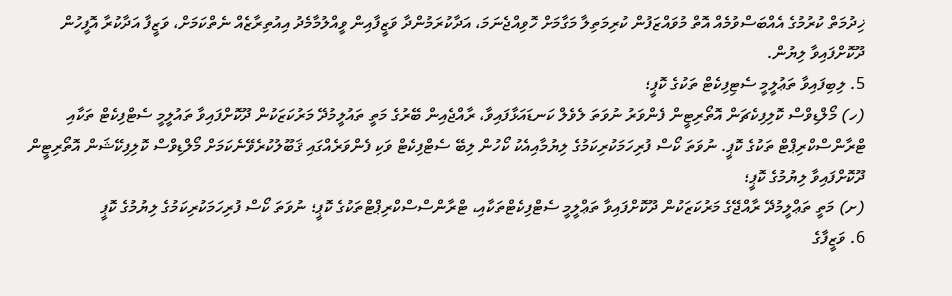ޚިދުމަތް ކުރުމުގެ އެއްބަސްވުމެއް އޮތް މުވައްޒަފުން ކުރިމަތިލާ މަގާމަށް ހޮވިއްޖެނަމަ، އަދާކުރަމުންދާ ވަޒީފާއިން ވީއްލުމާމެދު އިއުތިރާޒެއް ނެތްކަމަށް، ވަޒީފާ އަދާކުރާ އޮފީހުން ދޫކޮށްފައިވާ ލިޔުން.
5. ލިބިފައިވާ ތަޢުލީމީ ސެޓިފިކެޓް ތަކުގެ ކޮޕީ؛
(ހ) މޯލްޑިވްސް ކޮލިފިކެޗަން އޮތޯރިޓީން ފެންވަރު ނުވަތަ ލެވެލް ކަނޑައަޅާފައިވާ، ރާއްޖެއިން ބޭރުގެ މަތީ ތައުލީމުދޭ މަރުކަޒަކުން ދޫކޮށްފައިވާ ތައުލީމީ ސެޓްފިކެޓް ތަކާއި ޓްރާންސްކްރިޕްޓް ތަކުގެ ކޮޕީ. ނުވަތަ ކޯސް ފުރިހަމަކުރިކަމުގެ ލިޔުމާއިއެކު ކޯހުން ލިބޭ ސެޓްފިކެޓް ވަކި ފެންވަރެއްގައި ޤަބޫލުކުރެވޭނެކަމަށް މޯލްޑިވްސް ކޮލިފިކޭޝަން އޮތޯރިޓީން ދޫކޮށްފައިވާ ލިޔުމުގެ ކޮޕީ؛
(ށ) މަތީ ތަޢްލީމުދޭ ރާއްޖޭގެ މަރުކަޒަކުން ދޫކޮށްފައިވާ ތަޢްލީމީ ސެޓްފިކެޓްތަކާއި، ޓްރާންސްސްކްރިޕްޓްތަކުގެ ކޮޕީ؛ ނުވަތަ ކޯސް ފުރިހަމަކުރިކަމުގެ ލިޔުމުގެ ކޮޕީ
6. ވަޒީފާގެ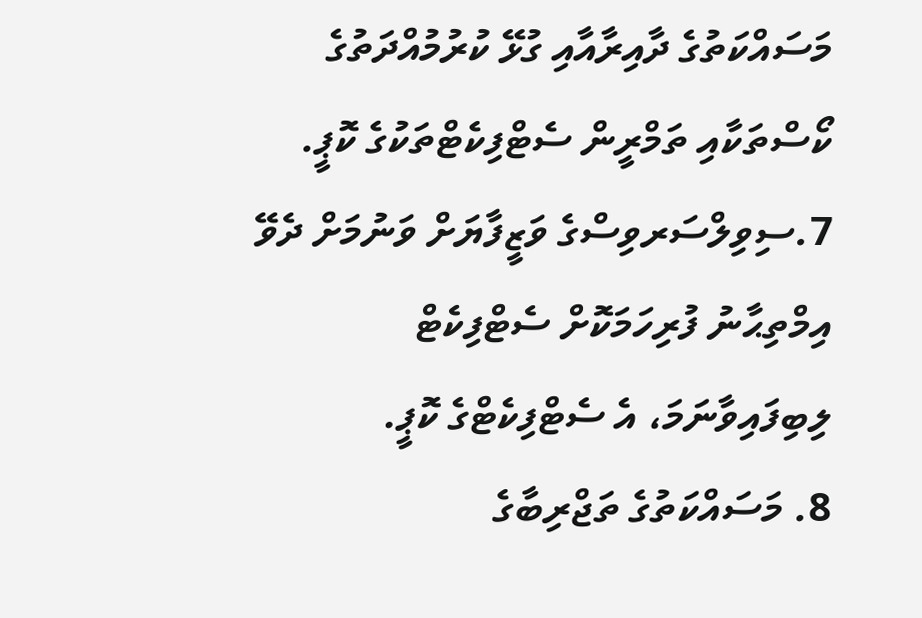މަސައްކަތުގެ ދާއިރާއާއި ގުޅޭ ކުރުމުއްދަތުގެ ކޯސްތަކާއި ތަމްރީން ސެޓްފިކެޓްތަކުގެ ކޮޕީ.
7.ސިވިލްސަރވިސްގެ ވަޒީފާޔަށް ވަނުމަށް ދެވޭ އިމްތިޙާނު ފުރިހަމަކޮށް ސެޓްފިކެޓް ލިބިފައިވާނަމަ، އެ ސެޓްފިކެޓްގެ ކޮޕީ.
8. މަސައްކަތުގެ ތަޖްރިބާގެ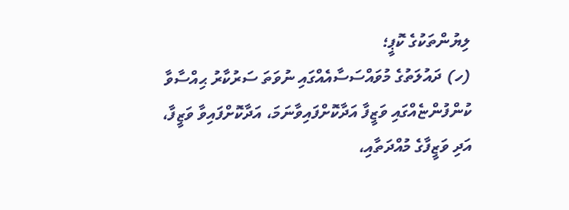ލިޔުންތަކުގެ ކޮޕީ؛
(ހ) ދައުލަތުގެ މުވައްސަސާއެއްގައި ނުވަތަ ސަރުކާރު ޙިއްސާވާ ކުންފުންޏެއްގައި ވަޒީފާ އަދާކޮށްފައިވާނަމަ، އަދާކޮށްފައިވާ ވަޒީފާ، އަދި ވަޒީފާގެ މުއްދަތާއި،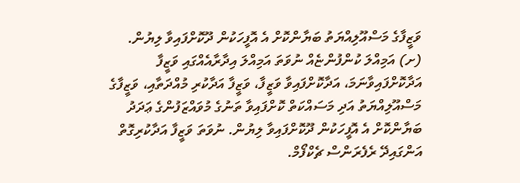ވަޒީފާގެ މަސްއޫލިއްޔަތު ބަޔާންކޮށް އެ އޮފީހަކުން ދޫކޮށްފައިވާ ލިޔުން.
(ށ) އަމިއްލަ ކުންފުންޏެއް ނުވަތަ އަމިއްލަ އިދާރާއެއްގައި ވަޒީފާ އަދާކޮށްފައިވާނަމަ، އަދާކޮށްފައިވާ ވަޒީފާ، ވަޒީފާ އަދާކުރި މުއްދަތާއި، ވަޒީފާގެ މަސްއޫލިއްޔަތު އަދި މަސައްކަތް ކޮށްފައިވާ ތަނުގެ މުވައްޒަފުންގެ ޢަދަދު ބަޔާންކޮށް އެ އޮފީހަކުން ދޫކޮށްފައިވާ ލިޔުން. ނުވަތަ ވަޒީފާ އަދާކުރިގޮތް އަންގައިދޭ ރެފެރަންސް ޗެކްފޯމް.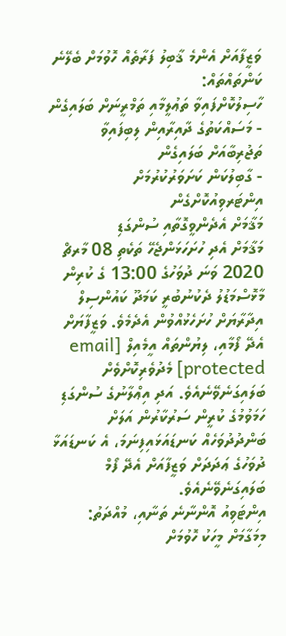ވަޒީފާއަށް އެންމެ ޤާބިލު ފަރާތެއް ހޮވުމަށް ބެލޭނެ ކަންތައްތައް:
ހާސިލުކޮށްފައިވާ ތަޢުލީމާއި ތަމްރީނަށް ބަލައިގެން
- މަސައްކަތުގެ ދާއިރާއިން ލިބިފައިވާ ތަޖުރިބާއަށް ބަލައިގެން
- ގާބިލުކަން ކަށަވަރުކުރުމަށް އިންޓަރވިއުކޮށްގެން
މަޤާމަށް އެދެންވީގޮތާއި ސުންގަޑި
މަޤާމަށް އެދި ހުށަހަޅަންޖެހޭ ތަކެތި 08 މާރޗް 2020 ވަނަ ދުވަހުގެ 13:00 ގެ ކުރިން
މާޅޮސްމަޑުލު ދެކުނުބުރީ ކަމަދޫ ކައުންސިލް އިދާރާޔަށް ހުށަހެޅުއްވުން އެދެމެވެ. ވަޒީފާޔަށް އެދޭ ފޯމާއި، ލިޔުންތައް އީމެއިލް [email protected] މެދުވެރިކޮށްވެށް ބަލައިގަނެވޭނެއެވެ. އަދި އިޢްލާނުގެ ސުންގަޑި ހަމަވުމުގެ ކުރީން ސަރުކާރުން އަލަށް ބަންދުދުވަހެއް ކަނޑައަޅައިފިނަމަ، އެ ކަނޑައަޅާ ދުވަހުގެ ޢަދަދަށް ވަޒީފާއަށް އެދޭ ފޯމް ބަލައިގަނެވޭނެއެވެ.
އިންޓަވިއު އޮންނާނެ ތަނާއި، މުއްދަތު:
މިމަގާމަށް މީހަކު ހޮވުމަށް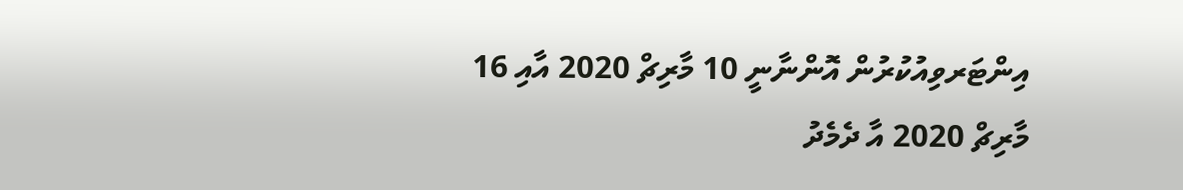އިންޓަރވިއުކުރުން އޮންނާނީ 10 މާރިޗް 2020 އާއި 16 މާރިޗް 2020 އާ ދެމެދު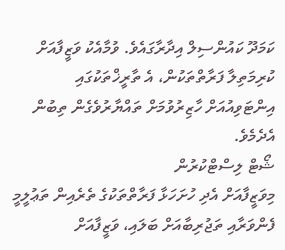ކަމަދޫ ކައުންސިލް އިދާރާގައެވެ. ވުމާއެކު ވަޒީފާއަށް ކުރިމަތިލާ ފަރާތްތަކުން، އެ ތާރީޚްތަކުގައި އިންޓަވިއުއަށް ހާޒިރުވުމަށް ތައްޔާރުވެގެން ތިބުން އެދެމެވެ.
ޝޯޓް ލިސްޓްކުރުން
މިވަޒީފާއަށް އެދި ހުށަހަޅާ ފަރާތްތަކުގެ ތެރެއިން ތަޢުލީމީ ފެންވަރާއި ތަޖުރިބާއަށް ބަލައި، ވަޒީފާއަށް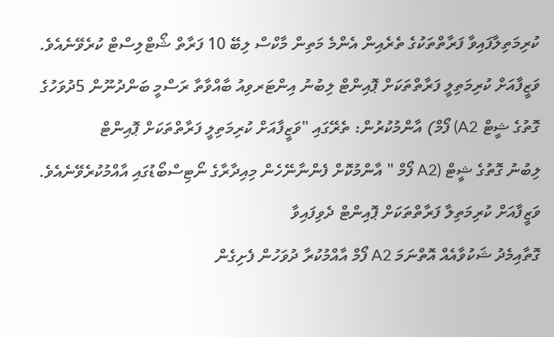ކުރިމަތިލާފައިވާ ފަރާތްތަކުގެ ތެރެއިން އެންމެ މަތިން މާކްސް ލިބޭ 10 ފަރާތް ޝޯޓްލިސްޓް ކުރެވޭނެއެވެ.
ވަޒީފާއަށް ކުރިމަތިލީ ފަރާތްތަކަށް ޕޮއިންޓް ލިބުނު އިންޓަރވިއު ބާއްވާތާ ރަސްމީ ބަންދުނޫން 5ދުވަހުގެ
ގޮތުގެ ޝީޓް A2) ފޯމް) އާންމުކުރުން: ތެރޭގައި "ވަޒީފާއަށް ކުރިމަތިލީ ފަރާތްތަކަށް ޕޮއިންޓް
ލިބުނު ގޮތުގެ ޝީޓް (A2 ފޯމް " އާންމުކޮށް ފެންނާނޭހެން މިއިދާރާގެ ނޯޓިސްބޯޑުގައި އާއްމުކުރެވޭނެއެވެ.
ވަޒީފާއަށް ކުރިމަތިލާ ފަރާތްތަކަށް ޕޮއިންޓް ދެވިފައިވާ
ގޮތާއިމެދު ޝަކުވާއެއް އޮތްނަމަ A2 ފޯމް އާއްމުކުރާ ދުވަހުން ފެށިގެން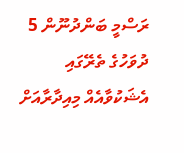ރަސްމީ ބަންދުނޫން 5 ދުވަހުގެ ތެރޭގައި
އެޝަކުވާއެއް މިއިދާރާއަށް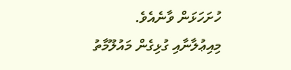ހުށަހަޅަން ވާނެއެވެ.
މިއިޢުލާނާއި ގުޅިގެން މައުލޫމާތު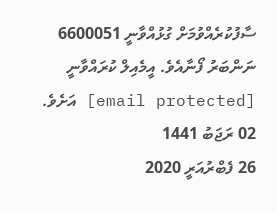ސާފުކުރެއްވުމަށް ގުޅުއްވާނީ 6600051 ނަންބަރު ފޯނާއެވެ. އީމެއިލް ކުރައްވާނީ [email protected] އަށެވެ.
02 ރަޖަބު 1441
26 ފެބްރުއަރީ 2020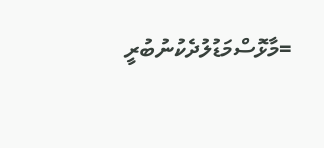=މާޅޮސްމަޑުލުދެކުނުބުރީ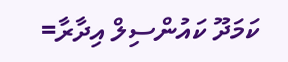ކަމަދޫ ކައުންސިލް އިދާރާ=